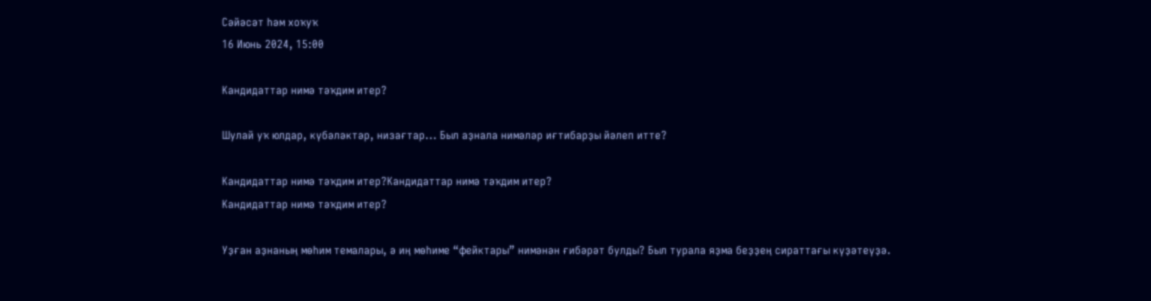Сәйәсәт һәм хоҡуҡ
16 Июнь 2024, 15:00

Кандидаттар нимә тәҡдим итер?

Шулай уҡ юлдар, күбәләктәр, низағтар... Был аҙнала нимәләр иғтибарҙы йәлеп итте?

Кандидаттар нимә тәҡдим итер?Кандидаттар нимә тәҡдим итер?
Кандидаттар нимә тәҡдим итер?

Уҙған аҙнаның мөһим темалары, ә иң мөһиме “фейктары” нимәнән ғибәрәт булды? Был турала яҙма беҙҙең сираттағы күҙәтеүҙә.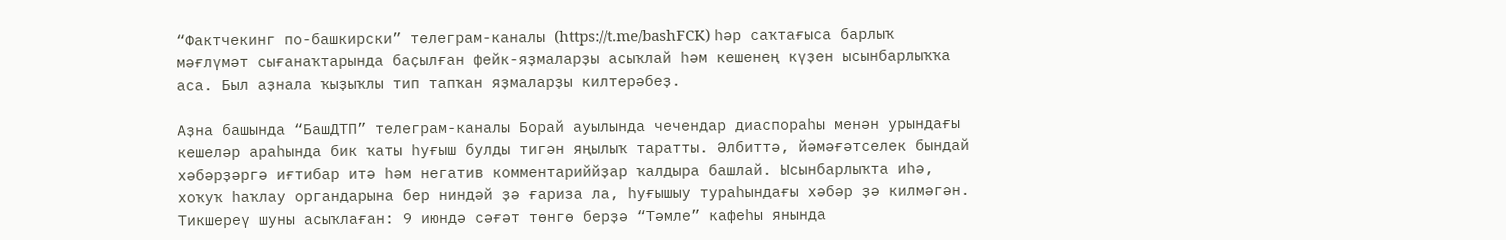“Фактчекинг по-башкирски” телеграм-каналы (https://t.me/bashFCK) һәр саҡтағыса барлыҡ мәғлүмәт сығанаҡтарында баҫылған фейк-яҙмаларҙы асыҡлай һәм кешенең күҙен ысынбарлыҡҡа аса. Был аҙнала ҡыҙыҡлы тип тапҡан яҙмаларҙы килтерәбеҙ.

Аҙна башында “БашДТП” телеграм-каналы Борай ауылында чечендар диаспораһы менән урындағы кешеләр араһында бик ҡаты һуғыш булды тигән яңылыҡ таратты. Әлбиттә, йәмәғәтселек бындай хәбәрҙәргә иғтибар итә һәм негатив комментариййҙар ҡалдыра башлай. Ысынбарлыҡта иһә, хоҡуҡ һаҡлау органдарына бер ниндәй ҙә ғариза ла, һуғышыу тураһындағы хәбәр ҙә килмәгән. Тикшереү шуны асыҡлаған: 9 июндә сәғәт төнгө берҙә “Тәмле” кафеһы янында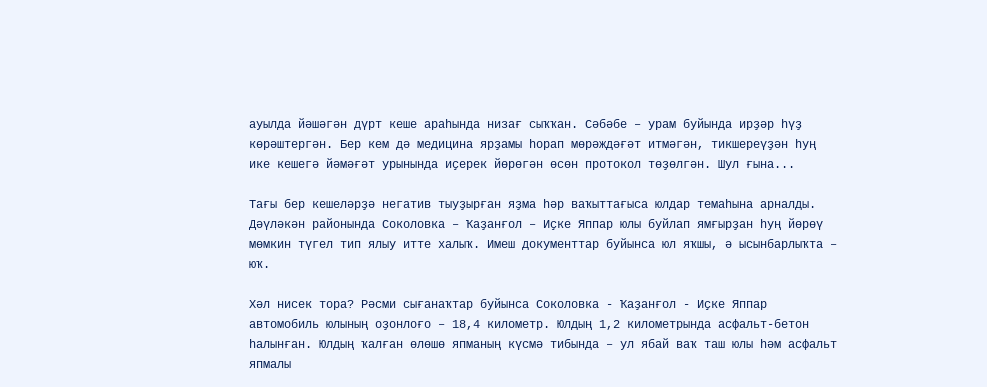ауылда йәшәгән дүрт кеше араһында низағ сыҡҡан. Сәбәбе – урам буйында ирҙәр һүҙ көрәштергән. Бер кем дә медицина ярҙамы һорап мөрәждәғәт итмәгән, тикшереүҙән һуң ике кешегә йәмәғәт урынында иҫерек йөрөгән өсөн протокол төҙөлгән. Шул ғына...

Тағы бер кешеләрҙә негатив тыуҙырған яҙма һәр ваҡыттағыса юлдар темаһына арналды. Дәүләкән районында Соколовка – Ҡаҙанғол – Иҫке Яппар юлы буйлап ямғырҙан һуң йөрөү мөмкин түгел тип ялыу итте халыҡ. Имеш документтар буйынса юл яҡшы, ә ысынбарлыҡта – юҡ.

Хәл нисек тора? Рәсми сығанаҡтар буйынса Соколовка - Ҡаҙанғол - Иҫке Яппар автомобиль юлының оҙонлоғо – 18,4 километр. Юлдың 1,2 километрында асфальт-бетон һалынған. Юлдың ҡалған өлөшө япманың күсмә тибында – ул ябай ваҡ таш юлы һәм асфальт япмалы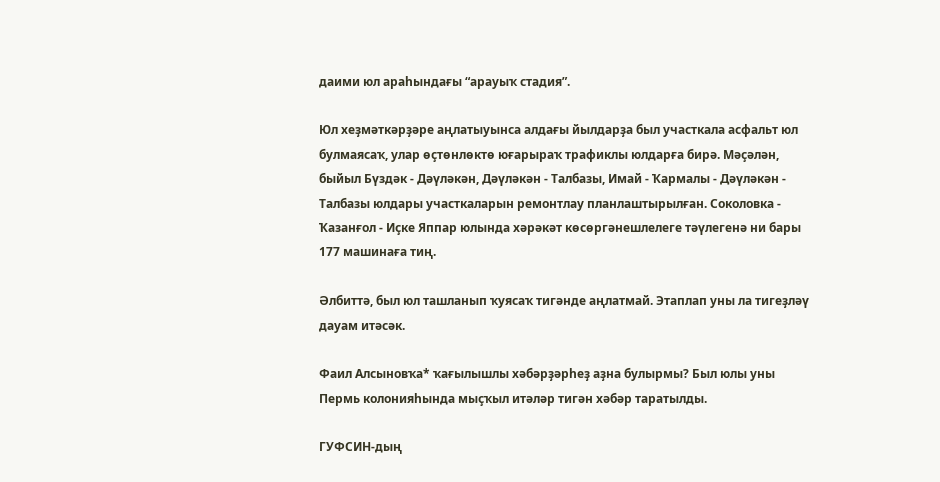даими юл араһындағы “арауыҡ стадия”.

Юл хеҙмәткәрҙәре аңлатыуынса алдағы йылдарҙа был участкала асфальт юл булмаясаҡ, улар өҫтөнлөктө юғарыраҡ трафиклы юлдарға бирә. Мәҫәлән, быйыл Бүздәк - Дәүләкән, Дәүләкән - Талбазы, Имай - Ҡармалы - Дәүләкән - Талбазы юлдары участкаларын ремонтлау планлаштырылған. Соколовка - Ҡазанғол - Иҫке Яппар юлында хәрәкәт көсөргәнешлелеге тәүлегенә ни бары 177 машинаға тиң.

Әлбиттә, был юл ташланып ҡуясаҡ тигәнде аңлатмай. Этаплап уны ла тигеҙләү дауам итәсәк.

Фаил Алсыновҡа* ҡағылышлы хәбәрҙәрһеҙ аҙна булырмы? Был юлы уны Пермь колонияһында мыҫҡыл итәләр тигән хәбәр таратылды.

ГУФСИН-дың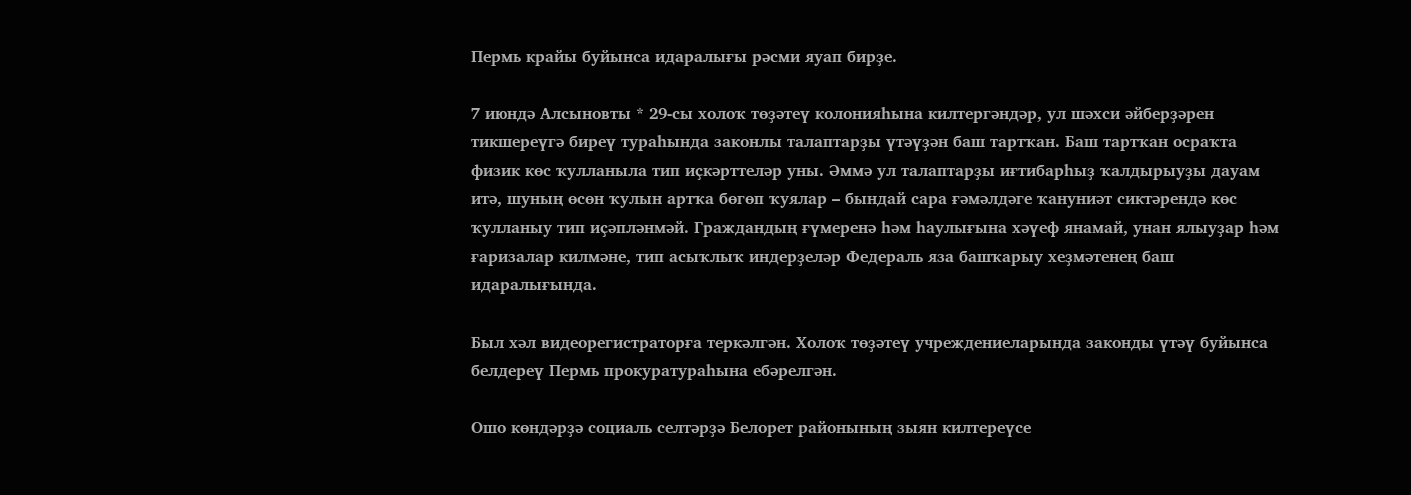Пермь крайы буйынса идаралығы рәсми яуап бирҙе.

7 июндә Алсыновты * 29-сы холоҡ төҙәтеү колонияһына килтергәндәр, ул шәхси әйберҙәрен тикшереүгә биреү тураһында законлы талаптарҙы үтәүҙән баш тартҡан. Баш тартҡан осраҡта физик көс ҡулланыла тип иҫкәрттеләр уны. Әммә ул талаптарҙы иғтибарһыҙ ҡалдырыуҙы дауам итә, шуның өсөн ҡулын артҡа бөгөп ҡуялар – бындай сара ғәмәлдәге ҡануниәт сиктәрендә көс ҡулланыу тип иҫәпләнмәй. Граждандың ғүмеренә һәм һаулығына хәүеф янамай, унан ялыуҙар һәм ғаризалар килмәне, тип асыҡлыҡ индерҙеләр Федераль яза башҡарыу хеҙмәтенең баш идаралығында.

Был хәл видеорегистраторға теркәлгән. Холоҡ төҙәтеү учреждениеларында законды үтәү буйынса белдереү Пермь прокуратураһына ебәрелгән.

Ошо көндәрҙә социаль селтәрҙә Белорет районының зыян килтереүсе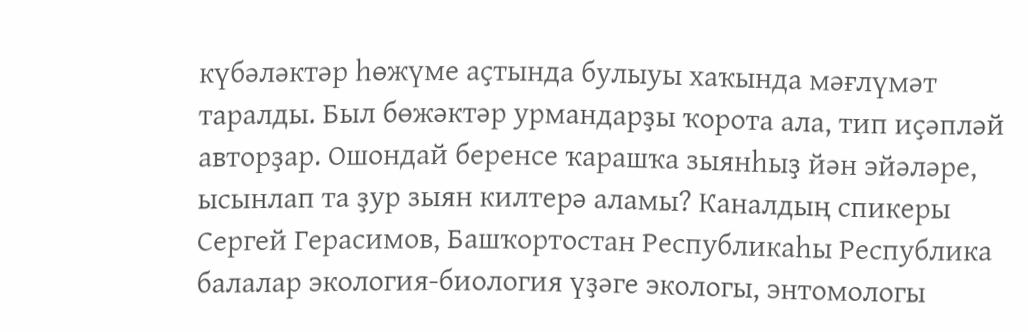күбәләктәр һөжүме аҫтында булыуы хаҡында мәғлүмәт таралды. Был бөжәктәр урмандарҙы ҡорота ала, тип иҫәпләй авторҙар. Ошондай беренсе ҡарашҡа зыянһыҙ йән эйәләре, ысынлап та ҙур зыян килтерә аламы? Каналдың спикеры Сергей Герасимов, Башҡортостан Республикаһы Республика балалар экология-биология үҙәге экологы, энтомологы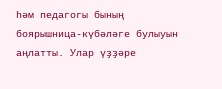һәм педагогы бының боярышница-күбәләге булыуын аңлатты. Улар үҙҙәре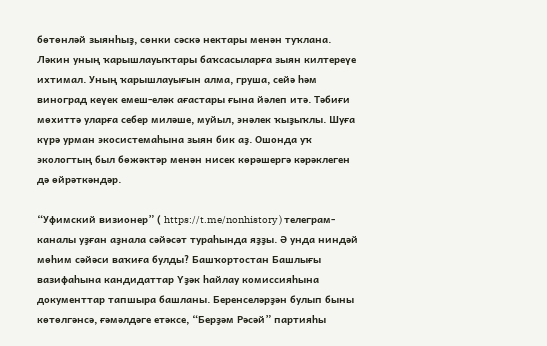бөтөнләй зыянһыҙ, сөнки сәскә нектары менән туҡлана. Ләкин уның ҡарышлауыҡтары баҡсасыларға зыян килтереүе ихтимал. Уның ҡарышлауығын алма, груша, сейә һәм виноград кеүек емеш-еләк ағастары ғына йәлеп итә. Тәбиғи мөхиттә уларға себер миләше, муйыл, энәлек ҡыҙыҡлы. Шуға күрә урман экосистемаһына зыян бик аҙ. Ошонда уҡ экологтың был бөжәктәр менән нисек көрәшергә кәрәклеген дә өйрәткәндәр.

“Уфимский визионер” ( https://t.me/nonhistory ) телеграм-каналы уҙған аҙнала сәйәсәт тураһында яҙҙы. Ә унда ниндәй мөһим сәйәси ваҡиға булды? Башҡортостан Башлығы вазифаһына кандидаттар Үҙәк һайлау комиссияһына документтар тапшыра башланы. Беренселәрҙән булып быны көтөлгәнсә, ғәмәлдәге етәксе, “Берҙәм Рәсәй” партияһы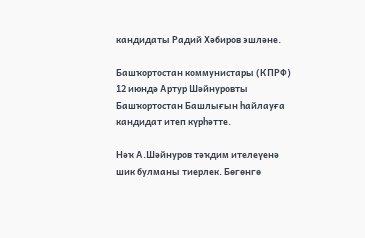кандидаты Радий Хәбиров эшләне.

Башҡортостан коммунистары (КПРФ) 12 июндә Артур Шәйнуровты Башҡортостан Башлығын һайлауға кандидат итеп күрһәтте.

Нәҡ А.Шәйнуров тәҡдим ителеүенә шик булманы тиерлек. Бөгөнгө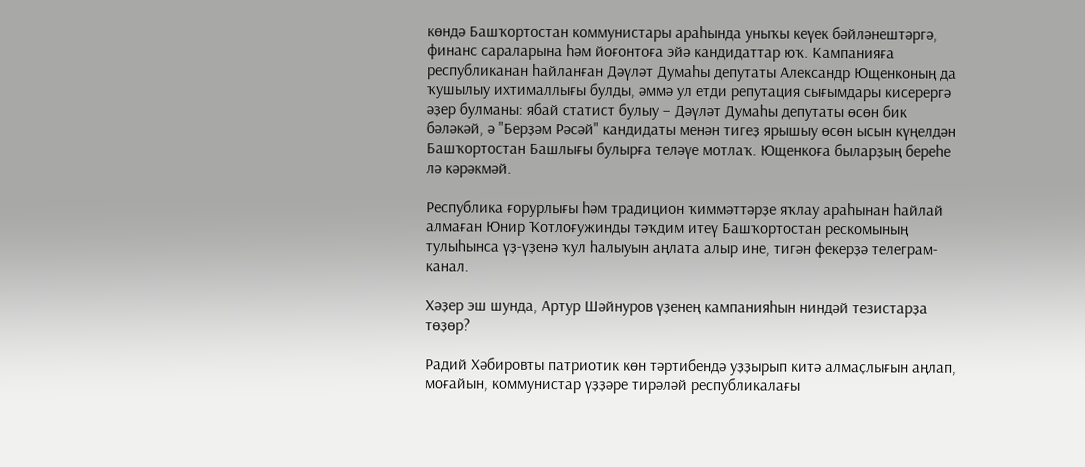көндә Башҡортостан коммунистары араһында уныҡы кеүек бәйләнештәргә, финанс сараларына һәм йоғонтоға эйә кандидаттар юҡ. Кампанияға республиканан һайланған Дәүләт Думаһы депутаты Александр Ющенконың да ҡушылыу ихтималлығы булды, әммә ул етди репутация сығымдары кисерергә әҙер булманы: ябай статист булыу – Дәүләт Думаһы депутаты өсөн бик бәләкәй, ә "Берҙәм Рәсәй" кандидаты менән тигеҙ ярышыу өсөн ысын күңелдән Башҡортостан Башлығы булырға теләүе мотлаҡ. Ющенкоға быларҙың береһе лә кәрәкмәй.

Республика ғорурлығы һәм традицион ҡиммәттәрҙе яҡлау араһынан һайлай алмаған Юнир Ҡотлоғужинды тәҡдим итеү Башҡортостан рескомының тулыһынса үҙ-үҙенә ҡул һалыуын аңлата алыр ине, тигән фекерҙә телеграм-канал.

Хәҙер эш шунда, Артур Шәйнуров үҙенең кампанияһын ниндәй тезистарҙа төҙөр?

Радий Хәбировты патриотик көн тәртибендә уҙҙырып китә алмаҫлығын аңлап, моғайын, коммунистар үҙҙәре тирәләй республикалағы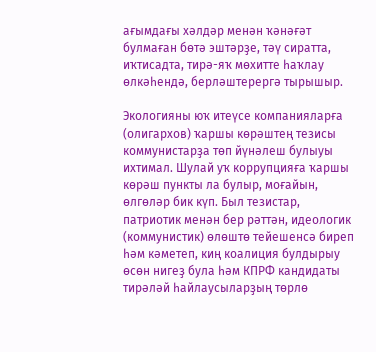ағымдағы хәлдәр менән ҡәнәғәт булмаған бөтә эштәрҙе, тәү сиратта, иҡтисадта, тирә-яҡ мөхитте һаҡлау өлкәһендә, берләштерергә тырышыр.

Экологияны юҡ итеүсе компанияларға (олигархов) ҡаршы көрәштең тезисы коммунистарҙа төп йүнәлеш булыуы ихтимал. Шулай уҡ коррупцияға ҡаршы көрәш пункты ла булыр, моғайын, өлгөләр бик күп. Был тезистар, патриотик менән бер рәттән, идеологик (коммунистик) өлөштө тейешенсә биреп һәм кәметеп, киң коалиция булдырыу өсөн нигеҙ була һәм КПРФ кандидаты тирәләй һайлаусыларҙың төрлө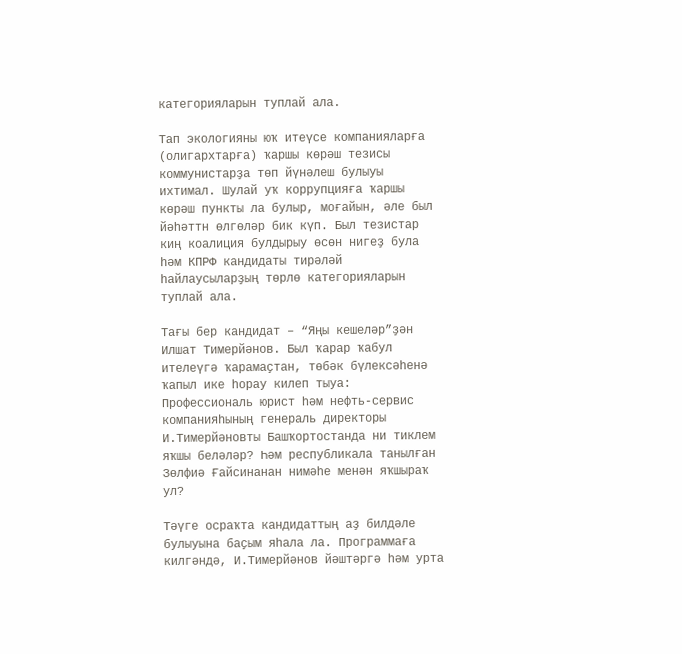категорияларын туплай ала.

Тап экологияны юҡ итеүсе компанияларға (олигархтарға) ҡаршы көрәш тезисы коммунистарҙа төп йүнәлеш булыуы ихтимал. Шулай уҡ коррупцияға ҡаршы көрәш пункты ла булыр, моғайын, әле был йәһәттн өлгөләр бик күп. Был тезистар киң коалиция булдырыу өсөн нигеҙ була һәм КПРФ кандидаты тирәләй һайлаусыларҙың төрлө категорияларын туплай ала.

Тағы бер кандидат – “Яңы кешеләр”ҙән Илшат Тимерйәнов. Был ҡарар ҡабул ителеүгә ҡарамаҫтан, төбәк бүлексәһенә ҡапыл ике һорау килеп тыуа: Профессиональ юрист һәм нефть-сервис компанияһының генераль директоры И.Тимерйәновты Башҡортостанда ни тиклем яҡшы беләләр? Һәм республикала танылған Зөлфиә Ғайсинанан нимәһе менән яҡшыраҡ ул?

Тәүге осраҡта кандидаттың аҙ билдәле булыуына баҫым яһала ла. Программаға килгәндә, И.Тимерйәнов йәштәргә һәм урта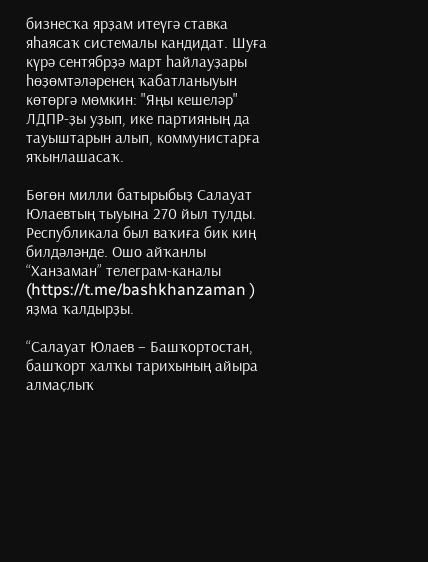бизнесҡа ярҙам итеүгә ставка яһаясаҡ системалы кандидат. Шуға күрә сентябрҙә март һайлауҙары һөҙөмтәләренең ҡабатланыуын көтөргә мөмкин: "Яңы кешеләр" ЛДПР-ҙы уҙып, ике партияның да тауыштарын алып, коммунистарға яҡынлашасаҡ.

Бөгөн милли батырыбыҙ Салауат Юлаевтың тыуына 270 йыл тулды. Республикала был ваҡиға бик киң билдәләнде. Ошо айҡанлы “Ханзаман” телеграм-каналы (https://t.me/bashkhanzaman ) яҙма ҡалдырҙы.

“Салауат Юлаев – Башҡортостан, башҡорт халҡы тарихының айыра алмаҫлыҡ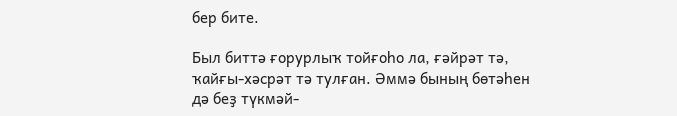бер бите.

Был биттә ғорурлыҡ тойғоһо ла, ғәйрәт тә, ҡайғы-хәсрәт тә тулған. Әммә бының бөтәһен дә беҙ түкмәй-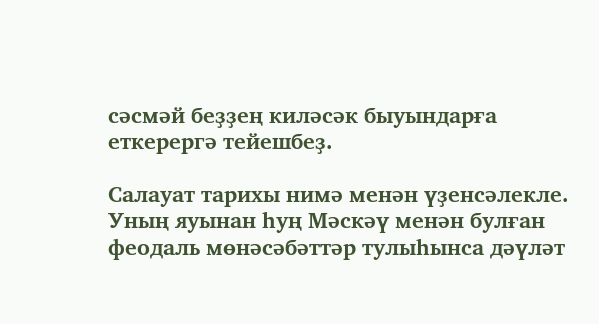сәсмәй беҙҙең киләсәк быуындарға еткерергә тейешбеҙ.

Салауат тарихы нимә менән үҙенсәлекле. Уның яуынан һуң Мәскәү менән булған феодаль мөнәсәбәттәр тулыһынса дәүләт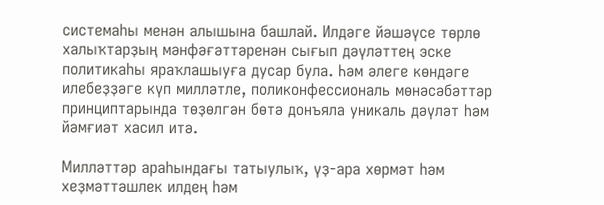системаһы менән алышына башлай. Илдәге йәшәүсе төрлө халыҡтарҙың мәнфәғәттәренән сығып дәүләттең эске политикаһы яраҡлашыуға дусар була. Һәм әлеге көндәге илебеҙҙәге күп милләтле, поликонфессиональ мөнәсәбәттәр принциптарында төҙөлгән бөтә донъяла уникаль дәүләт һәм йәмғиәт хасил итә.

Милләттәр араһындағы татыулыҡ, үҙ-ара хөрмәт һәм хеҙмәттәшлек илдең һәм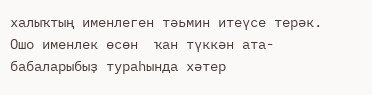халыҡтың именлеген тәьмин итеүсе терәк. Ошо именлек өсөн  ҡан түккән ата-бабаларыбыҙ тураһында хәтер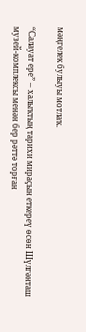мәңгелек булыуы мотлаҡ.

“Салауат ере” – халыҡтың тарихи мираҫын еткереү өсөн Шүлгәнташ музей-комплексы менән бер рәттә торған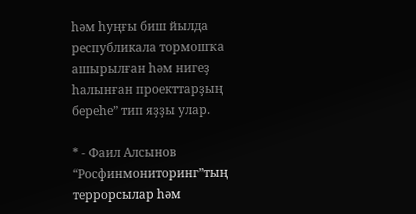һәм һуңғы биш йылда республикала тормошҡа ашырылған һәм нигеҙ һалынған проекттарҙың береһе” тип яҙҙы улар.

* - Фаил Алсынов “Росфинмониторинг”тың террорсылар һәм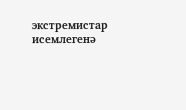экстремистар исемлегенә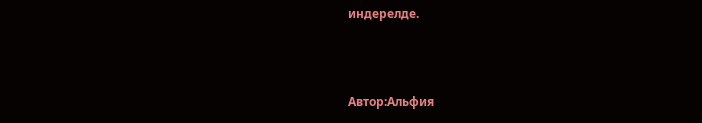индерелде.



Автор:Альфия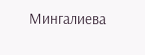Мингалиева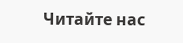Читайте нас